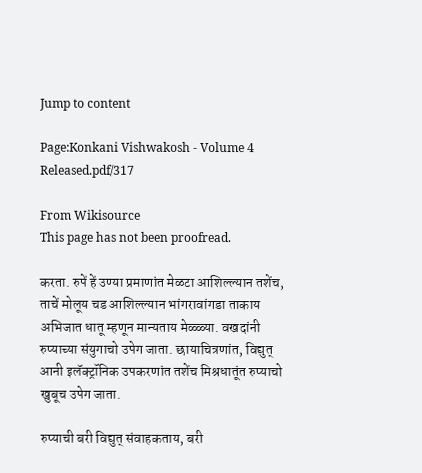Jump to content

Page:Konkani Vishwakosh - Volume 4 Released.pdf/317

From Wikisource
This page has not been proofread.

करता. रुपें हें उण्या प्रमाणांत मेळटा आशिल्ल्यान तशेंच, ताचें मोलूय चड आशिल्ल्यान भांगरावांगडा ताकाय अभिजात धातू म्हणून मान्यताय मेळ्ळ्या. वखदांनी रुप्याच्या संयुगाचो उपेग जाता. छायाचित्रणांत, विद्युत् आनी इलॅक्ट्रॉनिक उपकरणांत तशेंच मिश्रधातूंत रुप्याचो खुबूच उपेग जाता.

रुप्याची बरी विद्युत् संवाहकताय, बरी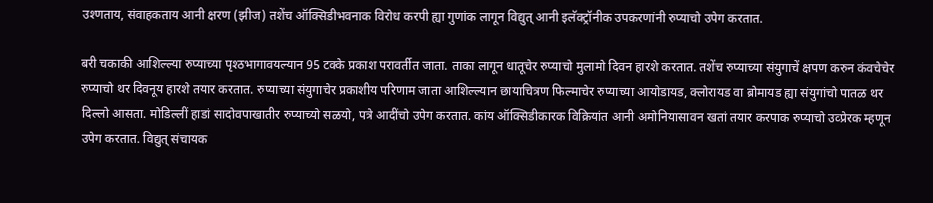उश्णताय, संवाहकताय आनी क्षरण (झीज) तशेंच ऑक्सिडीभवनाक विरोध करपी ह्या गुणांक लागून विद्युत् आनी इलॅक्ट्रॉनीक उपकरणांनी रुप्याचो उपेग करतात.

बरी चकाकी आशिल्ल्या रुप्याच्या पृश्ठभागावयल्यान 95 टक्के प्रकाश परावर्तीत जाता. ताका लागून धातूचेर रुप्याचो मुलामो दिवन हारशे करतात. तशेंच रुप्याच्या संयुगाचें क्षपण करुन कंवचेचेर रुप्याचो थर दिवनूय हारशे तयार करतात. रुप्याच्या संयुगाचेर प्रकाशीय परिणाम जाता आशिल्ल्यान छायाचित्रण फिल्माचेर रुप्याच्या आयोडायड, क्लोरायड वा ब्रोमायड ह्या संयुगांचो पातळ थर दिल्लो आसता. मोडिल्लीं हाडां सादोवपाखातीर रुप्याच्यो सळयो, पत्रे आदींचो उपेग करतात. कांय ऑक्सिडीकारक विक्रियांत आनी अमोनियासावन खतां तयार करपाक रुप्याचो उव्प्रेरक म्हणून उपेग करतात. विद्युत् संचायक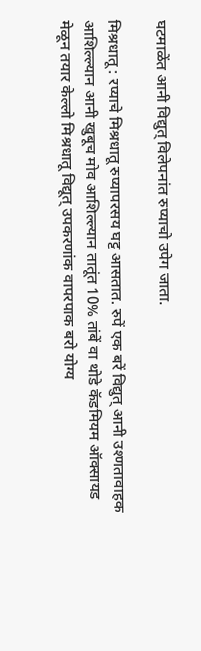घटमाळेंत आनी विद्युत् विलेपनांत रुप्याचो उपेग जाता.

मिश्रधातू : रप्याचे मिश्रधातू रुप्यापरसय घट्ट आसतात. रुपें एक बरें विद्युत् आनी उश्णतावाहक आशिल्ल्यान आनी खुबूच मोव आशिल्ल्यान तातूंत 10% तांबें वा थोडे कॅडमियम ऑक्सायड मेळून तयार केल्लो मिश्रधातू विद्यूत् उपकरणांक वापरपाक बरो योग्य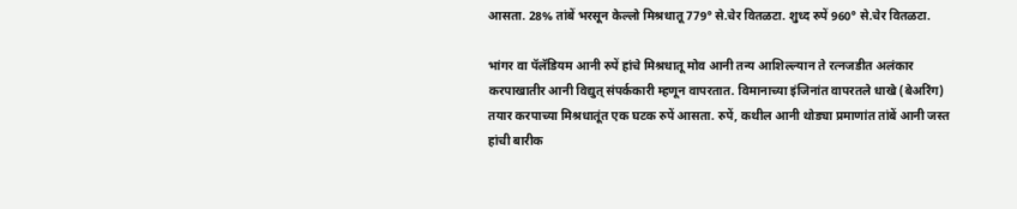आसता. 28% तांबें भरसून केल्लो मिश्रधातू 779° से.चेर वितळटा. शुध्द रुपें 960° से.चेर वितळटा.

भांगर वा पॅलॅडियम आनी रुपें हांचे मिश्रधातू मोव आनी तन्य आशिल्ल्यान ते रत्नजडीत अलंकार करपाखातीर आनी विद्युत् संपर्ककारी म्हणून वापरतात. विमानाच्या इंजिनांत वापरतले धाखे (बेअरिंग) तयार करपाच्या मिश्रधातूंत एक घटक रुपें आसता. रुपें, कथील आनी थोड्या प्रमाणांत तांबें आनी जस्त हांची बारीक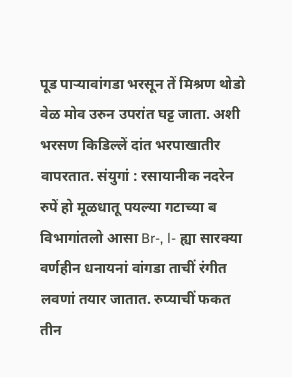पूड पाऱ्यावांगडा भरसून तें मिश्रण थोडो वेळ मोव उरुन उपरांत घट्ट जाता. अशी भरसण किडिल्लें दांत भरपाखातीर वापरतात. संयुगां : रसायानीक नदरेन रुपें हो मूळधातू पयल्या गटाच्या ब विभागांतलो आसा Br-, l- ह्या सारक्या वर्णहीन धनायनां वांगडा ताचीं रंगीत लवणां तयार जातात. रुप्याचीं फकत तीन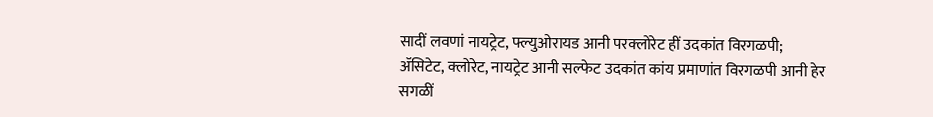सादीं लवणां नायट्रेट, फ्ल्युओरायड आनी परक्लोरेट हीं उदकांत विरगळपी; ॲसिटेट, क्लोरेट, नायट्रेट आनी सल्फेट उदकांत कांय प्रमाणांत विरगळपी आनी हेर सगळीं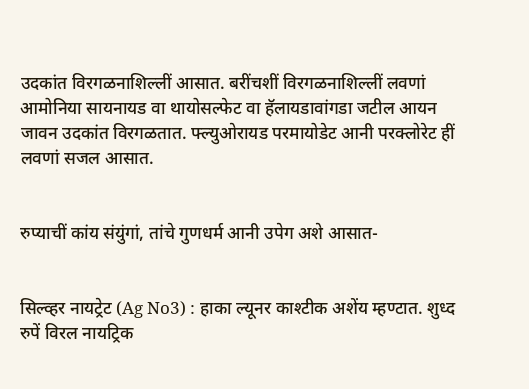उदकांत विरगळनाशिल्लीं आसात. बरींचशीं विरगळनाशिल्लीं लवणां आमोनिया सायनायड वा थायोसल्फेट वा हॅलायडावांगडा जटील आयन जावन उदकांत विरगळतात. फ्ल्युओरायड परमायोडेट आनी परक्लोरेट हीं लवणां सजल आसात.


रुप्याचीं कांय संयुंगां, तांचे गुणधर्म आनी उपेग अशे आसात-


सिल्व्हर नायट्रेट (Ag No3) : हाका ल्यूनर काश्टीक अशेंय म्हण्टात. शुध्द रुपें विरल नायट्रिक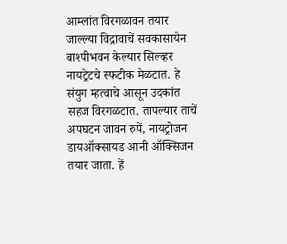आम्लांत विरगळावन तयार जाल्ल्या विद्रावाचें सवकासायेन बाश्पीभवन केल्यार सिल्व्हर नायट्रेटचे स्फटीक मेळटात. हे संयुग म्हत्वाचे आसून उदकांत सहज विरगळटात. तापल्यार ताचें अपघटन जावन रुपें, नायट्रोजन डायऑक्सायड आनी ऑक्सिजन तयार जाता. हें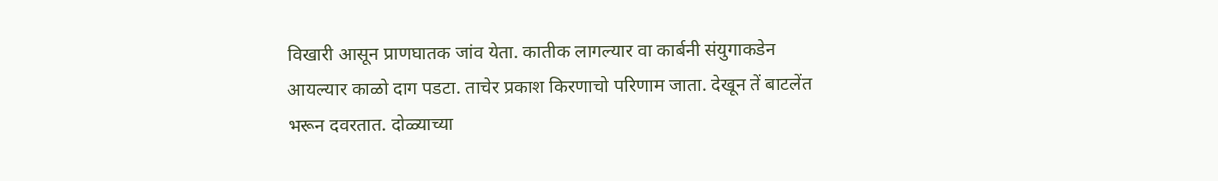विखारी आसून प्राणघातक जांव येता. कातीक लागल्यार वा कार्बनी संयुगाकडेन आयल्यार काळो दाग पडटा. ताचेर प्रकाश किरणाचो परिणाम जाता. देखून तें बाटलेंत भरून दवरतात. दोळ्याच्या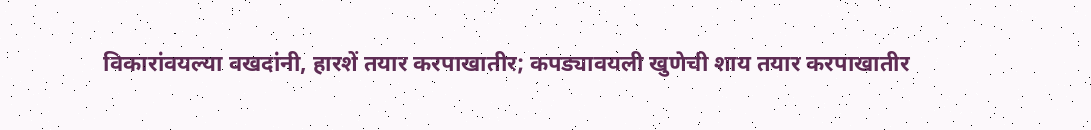विकारांवयल्या वखदांनी, हारशें तयार करपाखातीर; कपड्यावयली खुणेची शाय तयार करपाखातीर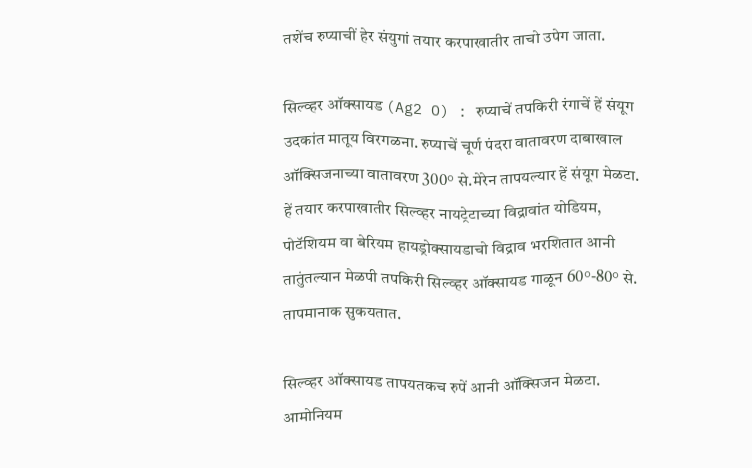तशेंच रुप्याचीं हेर संयुगां तयार करपाखातीर ताचो उपेग जाता.

सिल्व्हर ऑक्सायड (Ag2 O) : रुप्याचें तपकिरी रंगाचें हें संयूग उदकांत मातूय विरगळना. रुप्याचें चूर्ण पंदरा वातावरण दाबाखाल ऑक्सिजनाच्या वातावरण 300° से.मेरेन तापयल्यार हें संयूग मेळटा. हें तयार करपाखातीर सिल्व्हर नायट्रेटाच्या विद्रावांत योडियम, पोटॅशियम वा बेरियम हायड्रोक्सायडाचो विद्राव भरशितात आनी तातुंतल्यान मेळपी तपकिरी सिल्व्हर ऑक्सायड गाळून 60°-80° से. तापमानाक सुकयतात.

सिल्व्हर ऑक्सायड तापयतकच रुपें आनी ऑक्सिजन मेळटा. आमोनियम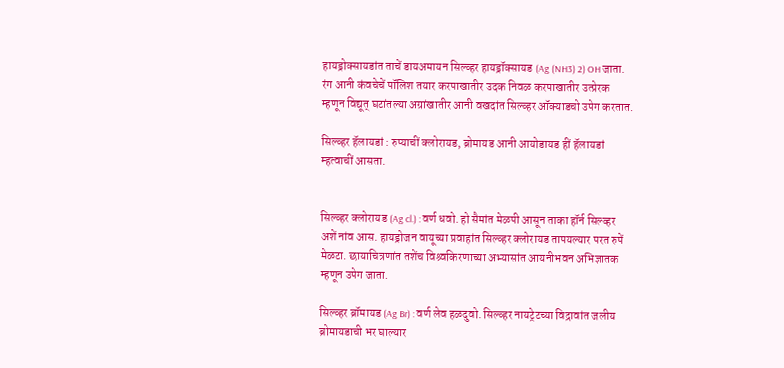हायड्रोक्सायडांत ताचें डायअमायन सिल्व्हर हायड्रॉक्सायड (Ag (NH3) 2) OH जाता. रंग आनी कंवचेचें पॉलिश तयार करपाखातीर उदक निवळ करपाखातीर उत्प्रेरक म्हणून विद्यूत् घटांतल्या अग्रांखातीर आनी वखदांत सिल्व्हर ऑक्याडचो उपेग करतात.

सिल्व्हर हॅलायडां : रुप्याचीं क्लोरायड, ब्रोमायड आनी आयोडायड हीं हॅलायडां म्हत्वाचीं आसता.


सिल्व्हर क्लोरायड (Ag cl.) : वर्ण धवो. हो सैमांत मेळपी आसून ताका हॉर्न सिल्व्हर अशें नांव आस. हायड्रोजन वायूच्या प्रवाहांत सिल्व्हर क्लोरायड तापयल्यार परत रुपें मेळटा. छायाचित्रणांत तशेंच विश्र्वकिरणाच्या अभ्यासांत आयनीभवन अभिज्ञातक म्हणून उपेग जाता.

सिल्व्हर ब्रॉमायड (Ag Br) : वर्ण लेव हळदुवो. सिल्व्हर नायट्रेटच्या विद्रावांत जलीय ब्रोमायडाची भर घाल्यार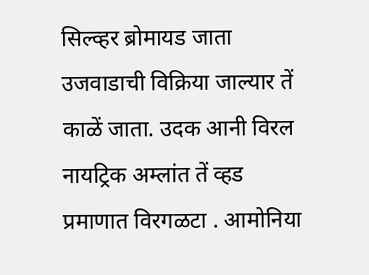सिल्व्हर ब्रोमायड जाता उजवाडाची विक्रिया जाल्यार तें काळें जाता. उदक आनी विरल नायट्रिक अम्लांत तें व्हड प्रमाणात विरगळटा . आमोनिया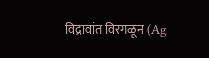विद्रावांत विरगळून (Ag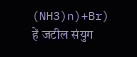(NH3)n)+Br) हें जटील संयुग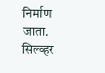निर्माण जाता. सिल्व्हर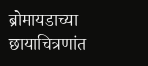ब्रोमायडाच्या छायाचित्रणांत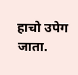हाचो उपेग जाता.